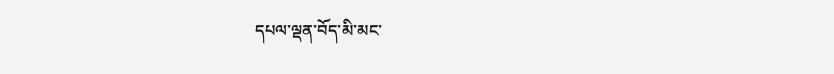དཔལ་ལྡན་བོད་མི་མང་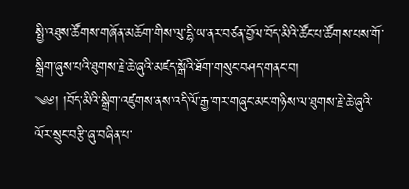སྤྱི་འཐུས་ཚོགས་གཞོན་མཆོག་གིས་ལུ་དྷི་ཡ་ནར་བཙན་བྱོལ་བོད་མིའི་ཚོང་པ་ཚོགས་པས་གོ་སྒྲིག་ཞུས་པའི་ཐུགས་རྗེ་ཆེ་ཞུའི་མཛད་སྒོའི་ཐོག་གསུང་བཤད་གནང་བ།
༄༅། །བོད་མིའི་སྒྲིག་འཛུགས་ནས་འདི་ལོ་རྒྱ་གར་གཞུང་མང་གཉིས་ལ་ཐུགས་རྗེ་ཆེ་ཞུའི་ལོར་སྲུང་བརྩི་ཞུ་བཞིན་པ་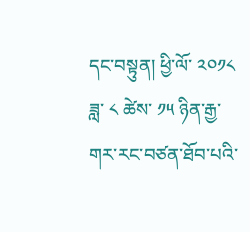དང་བསྟུན། ཕྱི་ལོ་ ༢༠༡༨ ཟླ་ ༨ ཚེས་ ༡༥ ཉིན་རྒྱ་གར་རང་བཙན་ཐོབ་པའི་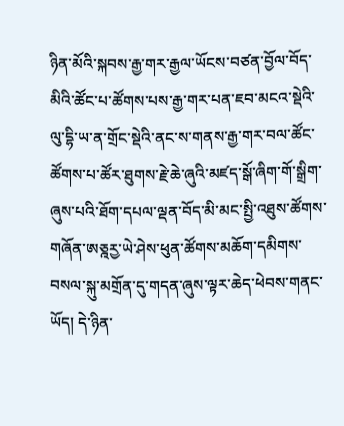ཉིན་མོའི་སྐབས་རྒྱ་གར་རྒྱལ་ཡོངས་བཙན་བྱོལ་བོད་མིའི་ཚོང་པ་ཚོགས་པས་རྒྱ་གར་པན་ཇབ་མངའ་སྡེའི་ལུ་དྷི་ཡ་ན་གྲོང་སྡེའི་ནང་ས་གནས་རྒྱ་གར་བལ་ཚོང་ཚོགས་པ་ཚོར་ཐུགས་རྗེ་ཆེ་ཞུའི་མཛད་སྒོ་ཞིག་གོ་སྒྲིག་ཞུས་པའི་ཐོག་དཔལ་ལྡན་བོད་མི་མང་སྤྱི་འཐུས་ཚོགས་གཞོན་ཨཅྰརྱ་ཡེ་ཤེས་ཕུན་ཚོགས་མཆོག་དམིགས་བསལ་སྐུ་མགྲོན་དུ་གདན་ཞུས་ལྟར་ཆེད་ཕེབས་གནང་ཡོད། དེ་ཉིན་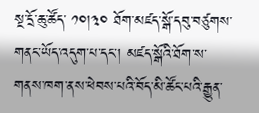སྔ་དྲོ་ཆུ་ཚོད་ ༡༠།༣༠ ཐོག་མཛད་སྒོ་དབུ་བཙུགས་གནང་ཡོད་འདུག་པ་དང་། མཛད་སྒོའི་ཐོག་ས་གནས་ཁག་ནས་ཕེབས་པའི་བོད་མི་ཚོང་པའི་རྒྱུན་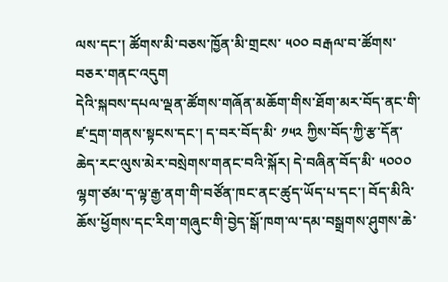ལས་དང་། ཚོགས་མི་བཅས་ཁྱོན་མི་གྲངས་ ༥༠༠ བརྒལ་བ་ཚོགས་བཅར་གནང་འདུག
དེའི་སྐབས་དཔལ་ལྡན་ཚོགས་གཞོན་མཆོག་གིས་ཐོག་མར་བོད་ནང་གི་ཛ་དྲག་གནས་སྟངས་དང་། ད་བར་བོད་མི་ ༡༥༢ ཀྱིས་བོད་ཀྱི་རྩ་དོན་ཆེད་རང་ལུས་མེར་བསྲེགས་གནང་བའི་སྐོར། དེ་བཞིན་བོད་མི་ ༥༠༠༠ ལྷག་ཙམ་ད་ལྟ་རྒྱ་ནག་གི་བཙོན་ཁང་ནང་ཚུད་ཡོད་པ་དང་། བོད་མིའི་ཆོས་ཕྱོགས་དང་རིག་གཞུང་གི་བྱེད་སྒོ་ཁག་ལ་དམ་བསྒྲགས་ཤུགས་ཆེ་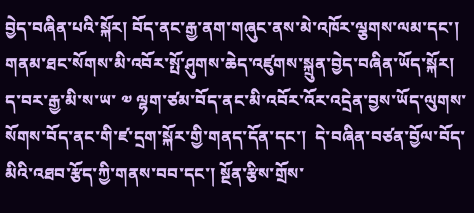བྱེད་བཞིན་པའི་སྐོར། བོད་ནང་རྒྱ་ནག་གཞུང་ནས་མེ་འཁོར་ལྕགས་ལམ་དང་། གནམ་ཐང་སོགས་མི་འབོར་སྤོ་ཤུགས་ཆེད་འཛུགས་སྐྲུན་བྱེད་བཞིན་ཡོད་སྐོར། ད་བར་རྒྱ་མི་ས་ཡ་ ༧ ལྷག་ཙམ་བོད་ནང་མི་འབོར་འོར་འདྲེན་བྱས་ཡོད་ལུགས་སོགས་བོད་ནང་གི་ཛ་དྲག་སྐོར་གྱི་གནད་དོན་དང་།  དེ་བཞིན་བཙན་བྱོལ་བོད་མིའི་འཐབ་རྩོད་ཀྱི་གནས་བབ་དང་། སྔོན་རྩིས་གྲོས་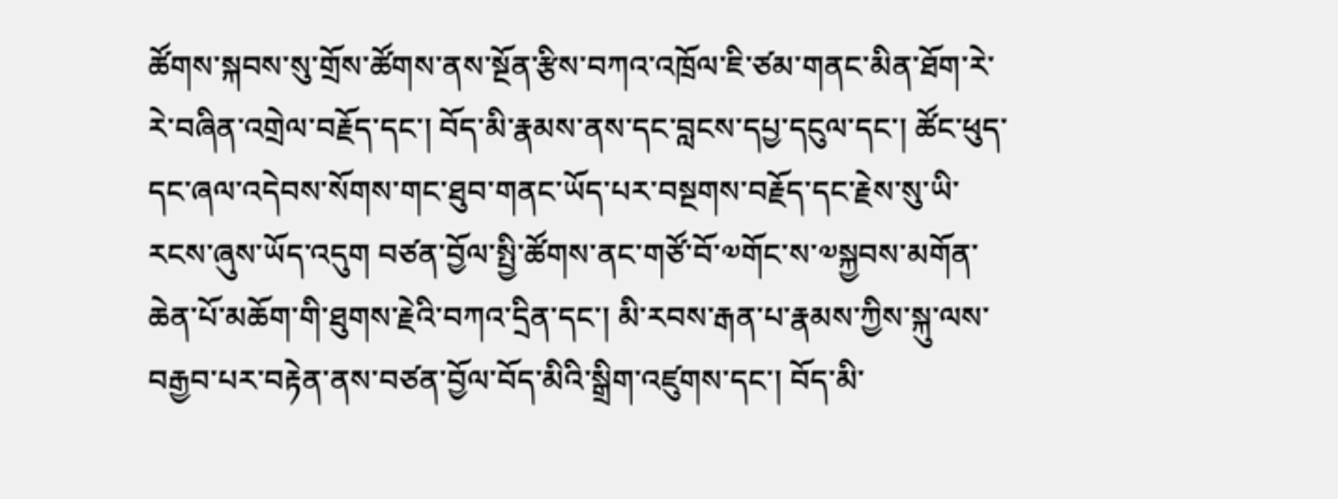ཚོགས་སྐབས་སུ་གྲོས་ཚོགས་ནས་སྔོན་རྩིས་བཀའ་འཁྲོལ་ཇི་ཙམ་གནང་མིན་ཐོག་རེ་རེ་བཞིན་འགྲེལ་བརྗོད་དང་། བོད་མི་རྣམས་ནས་དང་བླངས་དཔྱ་དངུལ་དང་། ཚོང་ཕུད་དང་ཞལ་འདེབས་སོགས་གང་ཐུབ་གནང་ཡོད་པར་བསྔགས་བརྗོད་དང་རྗེས་སུ་ཡི་རངས་ཞུས་ཡོད་འདུག བཙན་བྱོལ་སྤྱི་ཚོགས་ནང་གཙོ་བོ་༧གོང་ས་༧སྐྱབས་མགོན་ཆེན་པོ་མཆོག་གི་ཐུགས་རྗེའི་བཀའ་དྲིན་དང་། མི་རབས་རྒན་པ་རྣམས་ཀྱིས་སྐུ་ལས་བརྒྱབ་པར་བརྟེན་ནས་བཙན་བྱོལ་བོད་མིའི་སྒྲིག་འཛུགས་དང་། བོད་མི་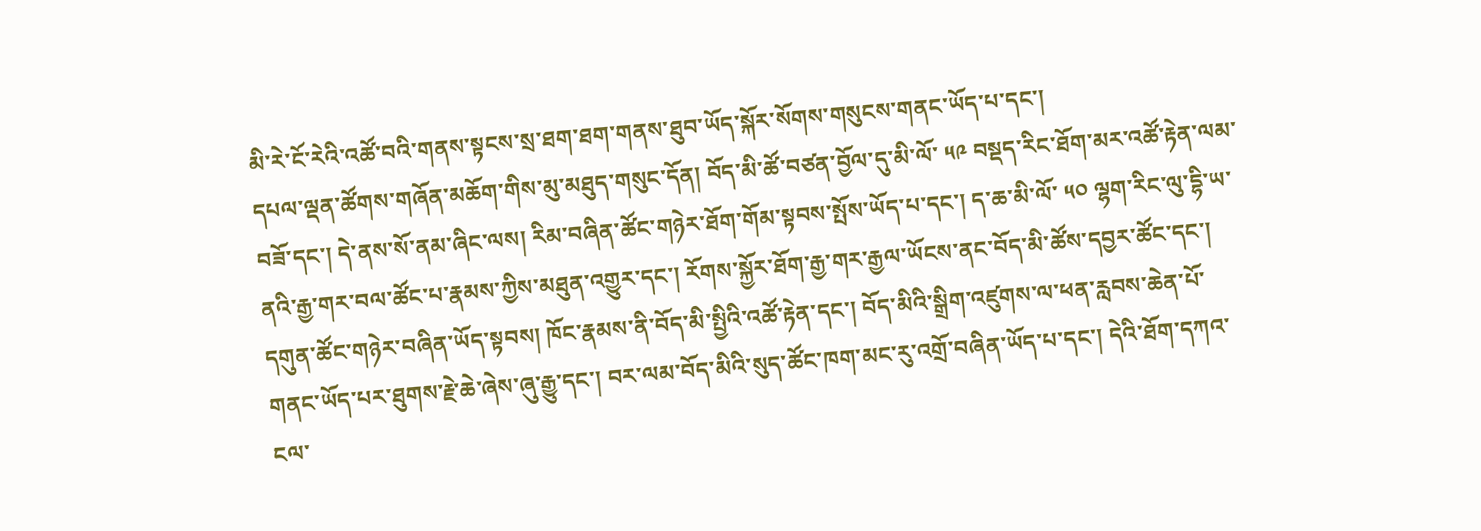མི་རེ་ངོ་རེའི་འཚོ་བའི་གནས་སྟངས་སྲ་ཐག་ཐག་གནས་ཐུབ་ཡོད་སྐོར་སོགས་གསུངས་གནང་ཡོད་པ་དང་།
དཔལ་ལྡན་ཚོགས་གཞོན་མཆོག་གིས་མུ་མཐུད་གསུང་དོན། བོད་མི་ཚོ་བཙན་བྱོལ་དུ་མི་ལོ་ ༥༩ བསྡད་རིང་ཐོག་མར་འཚོ་རྟེན་ལམ་བཟོ་དང་། དེ་ནས་སོ་ནམ་ཞིང་ལས། རིམ་བཞིན་ཚོང་གཉེར་ཐོག་གོམ་སྟབས་སྤོས་ཡོད་པ་དང་། ད་ཆ་མི་ལོ་ ༥༠ ལྷག་རིང་ལུ་དྷི་ཡ་ནའི་རྒྱ་གར་བལ་ཚོང་པ་རྣམས་ཀྱིས་མཐུན་འགྱུར་དང་། རོགས་སྐྱོར་ཐོག་རྒྱ་གར་རྒྱལ་ཡོངས་ནང་བོད་མི་ཚོས་དབྱར་ཚོང་དང་། དགུན་ཚོང་གཉེར་བཞིན་ཡོད་སྟབས། ཁོང་རྣམས་ནི་བོད་མི་སྤྱིའི་འཚོ་རྟེན་དང་། བོད་མིའི་སྒྲིག་འཛུགས་ལ་ཕན་རླབས་ཆེན་པོ་གནང་ཡོད་པར་ཐུགས་རྗེ་ཆེ་ཞེས་ཞུ་རྒྱུ་དང་། བར་ལམ་བོད་མིའི་སུད་ཚོང་ཁག་མང་རུ་འགྲོ་བཞིན་ཡོད་པ་དང་། དེའི་ཐོག་དཀའ་ངལ་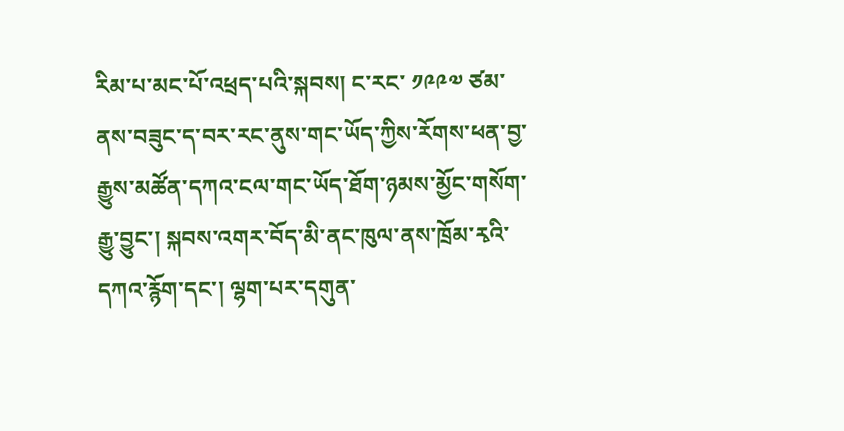རིམ་པ་མང་པོ་འཕྲད་པའི་སྐབས། ང་རང་ ༡༩༩༧ ཙམ་ནས་བཟུང་ད་བར་རང་ནུས་གང་ཡོད་ཀྱིས་རོགས་ཕན་བྱ་རྒྱུས་མཚོན་དཀའ་ངལ་གང་ཡོད་ཐོག་ཉམས་མྱོང་གསོག་རྒྱུ་བྱུང་། སྐབས་འགར་བོད་མི་ནང་ཁུལ་ནས་ཁྲོམ་རྭའི་དཀའ་རྙོག་དང་། ལྷག་པར་དགུན་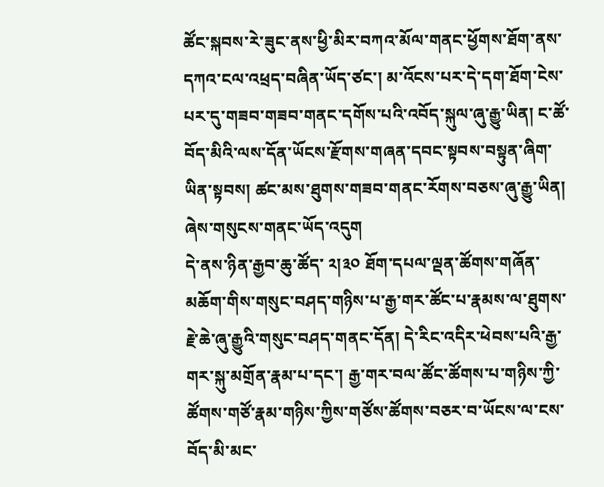ཚོང་སྐབས་རེ་ཟུང་ནས་ཕྱི་མིར་བཀའ་མོལ་གནང་ཕྱོགས་ཐོག་ནས་དཀའ་ངལ་འཕྲད་བཞིན་ཡོད་ཙང་། མ་འོངས་པར་དེ་དག་ཐོག་ངེས་པར་དུ་གཟབ་གཟབ་གནང་དགོས་པའི་འབོད་སྐུལ་ཞུ་རྒྱུ་ཡིན། ང་ཚོ་བོད་མིའི་ལས་དོན་ཡོངས་རྫོགས་གཞན་དབང་སྟབས་བསྟུན་ཞིག་ཡིན་སྟབས། ཚང་མས་ཐུགས་གཟབ་གནང་རོགས་བཅས་ཞུ་རྒྱུ་ཡིན། ཞེས་གསུངས་གནང་ཡོད་འདུག
དེ་ནས་ཉིན་རྒྱབ་ཆུ་ཚོད་ ༢།༣༠ ཐོག་དཔལ་ལྡན་ཚོགས་གཞོན་མཆོག་གིས་གསུང་བཤད་གཉིས་པ་རྒྱ་གར་ཚོང་པ་རྣམས་ལ་ཐུགས་རྗེ་ཆེ་ཞུ་རྒྱུའི་གསུང་བཤད་གནང་དོན། དེ་རིང་འདིར་ཕེབས་པའི་རྒྱ་གར་སྐུ་མགྲོན་རྣམ་པ་དང་། རྒྱ་གར་བལ་ཚོང་ཚོགས་པ་གཉིས་ཀྱི་ཚོགས་གཙོ་རྣམ་གཉིས་ཀྱིས་གཙོས་ཚོགས་བཅར་བ་ཡོངས་ལ་ངས་བོད་མི་མང་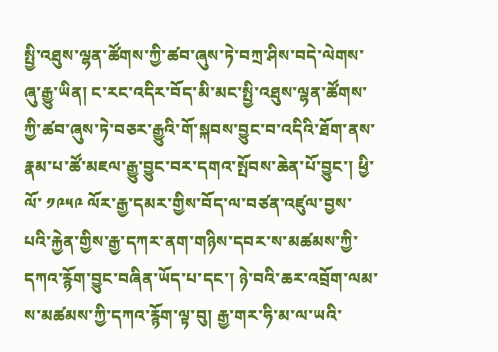སྤྱི་འཐུས་ལྷན་ཚོགས་ཀྱི་ཚབ་ཞུས་ཏེ་བཀྲ་ཤིས་བདེ་ལེགས་ཞུ་རྒྱུ་ཡིན། ང་རང་འདིར་བོད་མི་མང་སྤྱི་འཐུས་ལྷན་ཚོགས་ཀྱི་ཚབ་ཞུས་ཏེ་བཅར་རྒྱུའི་གོ་སྐབས་བྱུང་བ་འདིའི་ཐོག་ནས་རྣམ་པ་ཚོ་མཇལ་རྒྱུ་བྱུང་བར་དགའ་སྤོབས་ཆེན་པོ་བྱུང་། ཕྱི་ལོ་ ༡༩༥༩ ལོར་རྒྱ་དམར་གྱིས་བོད་ལ་བཙན་འཛུལ་བྱས་པའི་རྐྱེན་གྱིས་རྒྱ་དཀར་ནག་གཉིས་དབར་ས་མཚམས་ཀྱི་དཀའ་རྙོག་བྱུང་བཞིན་ཡོད་པ་དང་། ཉེ་བའི་ཆར་འབྲོག་ལམ་ས་མཚམས་ཀྱི་དཀའ་རྙོག་ལྟ་བུ། རྒྱ་གར་ཧི་མ་ལ་ཡའི་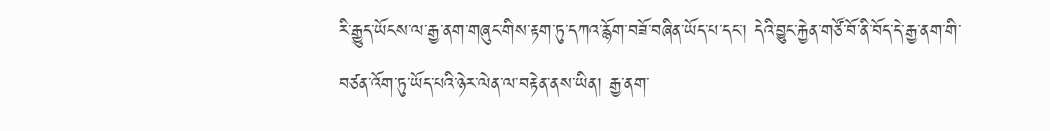རི་རྒྱུད་ཡོངས་ལ་རྒྱ་ནག་གཞུང་གིས་རྟག་ཏུ་དཀའ་རྙོག་བཟོ་བཞིན་ཡོད་པ་དང་། དེའི་བྱུང་རྐྱེན་གཙོ་བོ་ནི་བོད་དེ་རྒྱ་ནག་གི་བཙན་འོག་ཏུ་ཡོད་པའི་ཉེར་ལེན་ལ་བརྟེན་ནས་ཡིན། རྒྱ་ནག་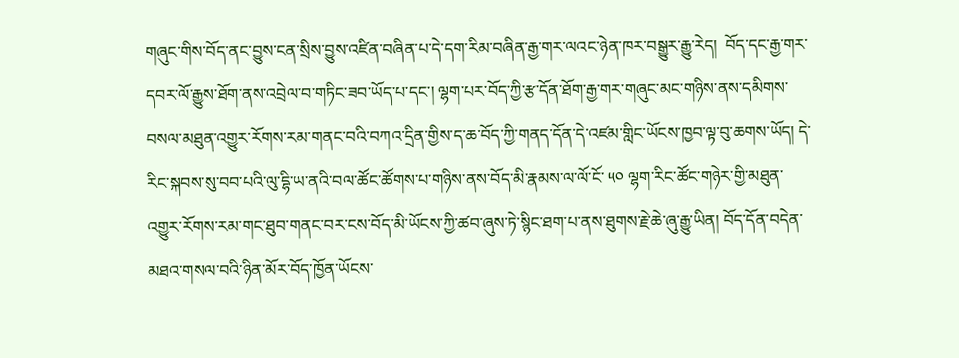གཞུང་གིས་བོད་ནང་བྱུས་ངན་སྲིས་བྱུས་འཛིན་བཞིན་པ་དེ་དག་རིམ་བཞིན་རྒྱ་གར་ལའང་ཉེན་ཁར་བསྒྱུར་རྒྱུ་རེད།  བོད་དང་རྒྱ་གར་དབར་ལོ་རྒྱུས་ཐོག་ནས་འབྲེལ་བ་གཏིང་ཟབ་ཡོད་པ་དང་། ལྷག་པར་བོད་ཀྱི་རྩ་དོན་ཐོག་རྒྱ་གར་གཞུང་མང་གཉིས་ནས་དམིགས་བསལ་མཐུན་འགྱུར་རོགས་རམ་གནང་བའི་བཀའ་དྲིན་གྱིས་ད་ཆ་བོད་ཀྱི་གནད་དོན་དེ་འཛམ་གླིང་ཡོངས་ཁྱབ་ལྟ་བུ་ཆགས་ཡོད། དེ་རིང་སྐབས་སུ་བབ་པའི་ལུ་དྷི་ཡ་ནའི་བལ་ཚོང་ཚོགས་པ་གཉིས་ནས་བོད་མི་རྣམས་ལ་ལོ་ངོ་ ༥༠ ལྷག་རིང་ཚོང་གཉེར་གྱི་མཐུན་འགྱུར་རོགས་རམ་གང་ཐུབ་གནང་བར་ངས་བོད་མི་ཡོངས་ཀྱི་ཚབ་ཞུས་ཏེ་སྙིང་ཐག་པ་ནས་ཐུགས་རྗེ་ཆེ་ཞུ་རྒྱུ་ཡིན། བོད་དོན་བདེན་མཐའ་གསལ་བའི་ཉིན་མོར་བོད་ཁྱོན་ཡོངས་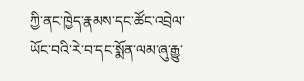ཀྱི་ནང་ཁྱེད་རྣམས་དང་ཚོང་འབྲེལ་ཡོང་བའི་རེ་བ་དང་སྨོན་ལམ་ཞུ་རྒྱུ་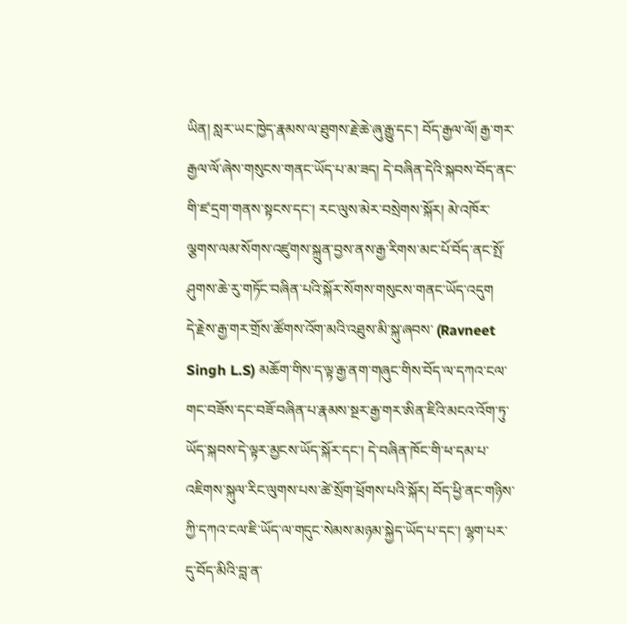ཡིན། སླར་ཡང་ཁྱེད་རྣམས་ལ་ཐུགས་རྗེ་ཆེ་ཞུ་རྒྱུ་དང་། བོད་རྒྱལ་ལོ། རྒྱ་གར་རྒྱལ་ལོ་ཞེས་གསུངས་གནང་ཡོད་པ་མ་ཟད། དེ་བཞིན་དེའི་སྐབས་བོད་ནང་གི་ཛ་དྲག་གནས་སྟངས་དང་། རང་ལུས་མེར་བསྲེགས་སྐོར། མེ་འཁོར་ལྕགས་ལམ་སོགས་འཛུགས་སྐྲུན་བྱས་ནས་རྒྱ་རིགས་མང་པོ་བོད་ནང་སྤོ་ཤུགས་ཆེ་རུ་གཏོང་བཞིན་པའི་སྐོར་སོགས་གསུངས་གནང་ཡོད་འདུག
དེ་རྗེས་རྒྱ་གར་གྲོས་ཚོགས་འོག་མའི་འཐུས་མི་སྐུ་ཞབས་ (Ravneet Singh L.S) མཆོག་གིས་ད་ལྟ་རྒྱ་ནག་གཞུང་གིས་བོད་ལ་དཀའ་ངལ་གང་བཟོས་དང་བཟོ་བཞིན་པ་རྣམས་སྔར་རྒྱ་གར་ཨིན་ཇིའི་མངའ་འོག་ཏུ་ཡོད་སྐབས་དེ་ལྟར་མྱངས་ཡོད་སྐོར་དང་། དེ་བཞིན་ཁོང་གི་ཕ་དམ་པ་འཇིགས་སྐུལ་རིང་ལུགས་པས་ཚེ་སྲོག་ཕྲོགས་པའི་སྐོར། བོད་ཕྱི་ནང་གཉིས་ཀྱི་དཀའ་ངལ་ཇི་ཡོད་ལ་གདུང་སེམས་མཉམ་སྐྱེད་ཡོད་པ་དང་། ལྷག་པར་དུ་བོད་མིའི་བླ་ན་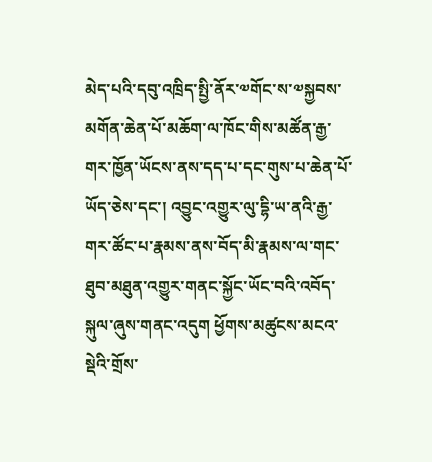མེད་པའི་དབུ་འཁྲིད་སྤྱི་ནོར་༧གོང་ས་༧སྐྱབས་མགོན་ཆེན་པོ་མཆོག་ལ་ཁོང་གིས་མཚོན་རྒྱ་གར་ཁྱོན་ཡོངས་ནས་དད་པ་དང་གུས་པ་ཆེན་པོ་ཡོད་ཅེས་དང་། འབྱུང་འགྱུར་ལུ་དྷི་ཡ་ནའི་རྒྱ་གར་ཚོང་པ་རྣམས་ནས་བོད་མི་རྣམས་ལ་གང་ཐུབ་མཐུན་འགྱུར་གནང་སྐྱོང་ཡོང་བའི་འབོད་སྐུལ་ཞུས་གནང་འདུག ཕྱོགས་མཚུངས་མངའ་སྡེའི་གྲོས་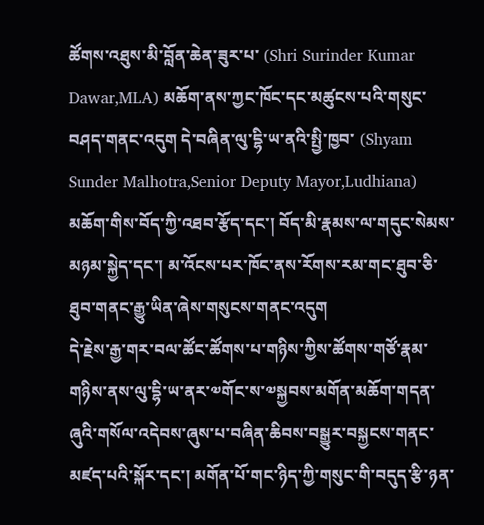ཚོགས་འཐུས་མི་བློན་ཆེན་ཟུར་པ་ (Shri Surinder Kumar Dawar,MLA) མཆོག་ནས་ཀྱང་ཁོང་དང་མཚུངས་པའི་གསུང་བཤད་གནང་འདུག དེ་བཞིན་ལུ་དྷི་ཡ་ནའི་སྤྱི་ཁྱབ་ (Shyam Sunder Malhotra,Senior Deputy Mayor,Ludhiana) མཆོག་གིས་བོད་ཀྱི་འཐབ་རྩོད་དང་། བོད་མི་རྣམས་ལ་གདུང་སེམས་མཉམ་སྐྱེད་དང་། མ་འོངས་པར་ཁོང་ནས་རོགས་རམ་གང་ཐུབ་ཅི་ཐུབ་གནང་རྒྱུ་ཡིན་ཞེས་གསུངས་གནང་འདུག
དེ་རྗེས་རྒྱ་གར་བལ་ཚོང་ཚོགས་པ་གཉིས་ཀྱིས་ཚོགས་གཙོ་རྣམ་གཉིས་ནས་ལུ་དྷི་ཡ་ནར་༧གོང་ས་༧སྐྱབས་མགོན་མཆོག་གདན་ཞུའི་གསོལ་འདེབས་ཞུས་པ་བཞིན་ཆིབས་བསྒྱུར་བསྐྱངས་གནང་མཛད་པའི་སྐོར་དང་། མགོན་པོ་གང་ཉིད་ཀྱི་གསུང་གི་བདུད་རྩི་ཉན་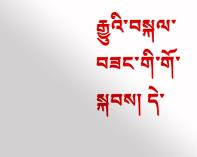རྒྱུའི་བསྐལ་བཟང་གི་གོ་སྐབས། དེ་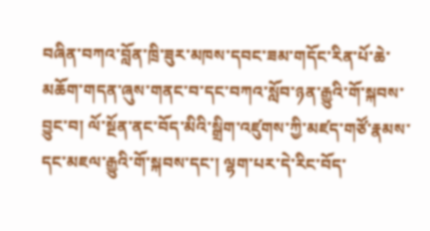བཞིན་བཀའ་བློན་ཁྲི་ཟུར་མཁས་དབང་ཟམ་གདོང་རིན་པོ་ཆེ་མཆོག་གདན་ཞུས་གནང་བ་དང་བཀའ་སློབ་ཉན་རྒྱུའི་གོ་སྐབས་བྱུང་བ། ལོ་སྔོན་ནང་བོད་མིའི་སྒྲིག་འཛུགས་ཀྱི་མཛད་གཙོ་རྣམས་དང་མཇལ་རྒྱུའི་གོ་སྐབས་དང་། ལྷག་པར་དེ་རིང་བོད་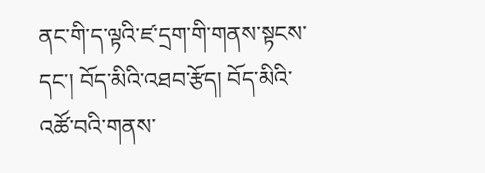ནང་གི་ད་ལྟའི་ཛ་དྲག་གི་གནས་སྟངས་དང་། བོད་མིའི་འཐབ་རྩོད། བོད་མིའི་འཚོ་བའི་གནས་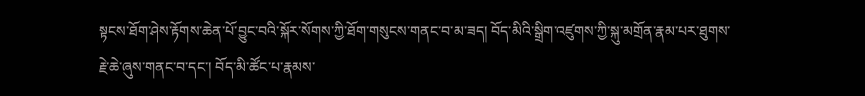སྟངས་ཐོག་ཤེས་རྟོགས་ཆེན་པོ་བྱུང་བའི་སྐོར་སོགས་ཀྱི་ཐོག་གསུངས་གནང་བ་མ་ཟད། བོད་མིའི་སྒྲིག་འཛུགས་ཀྱི་སྐུ་མགྲོན་རྣམ་པར་ཐུགས་རྗེ་ཆེ་ཞུས་གནང་བ་དང་། བོད་མི་ཚོང་པ་རྣམས་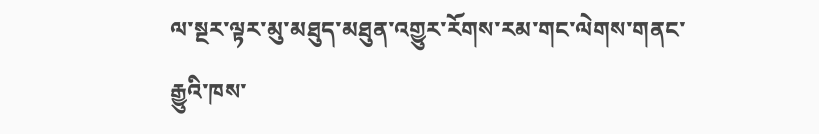ལ་སྔར་ལྟར་མུ་མཐུད་མཐུན་འགྱུར་རོགས་རམ་གང་ལེགས་གནང་རྒྱུའི་ཁས་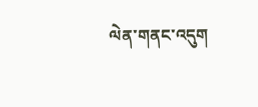ལེན་གནང་འདུག